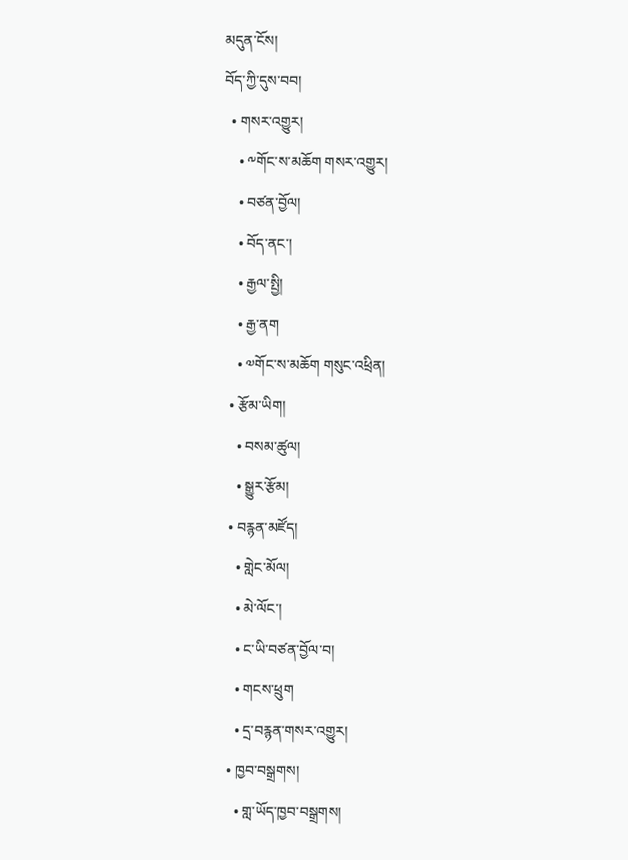མདུན་ངོས།
བོད་ཀྱི་དུས་བབ།
  • གསར་འགྱུར།
    • ༸གོང་ས་མཆོག གསར་འགྱུར།
    • བཙན་བྱོལ།
    • བོད་ནང་།
    • རྒྱལ་སྤྱི།
    • རྒྱ་ནག
    • ༧གོང་ས་མཆོག གསུང་འཕྲིན།
  • རྩོམ་ཡིག།
    • བསམ་ཚུལ།
    • སྒྱུར་རྩོམ།
  • བརྙན་མཛོད།
    • གླེང་མོལ།
    • མེ་ལོང་།
    • ང་ཡི་བཙན་བྱོལ་བ།
    • གངས་ཕྲུག
    • དྲ་བརྙན་གསར་འགྱུར།
  • ཁྱབ་བསྒྲགས།
    • གླ་ཡོད་ཁྱབ་བསྒྲགས།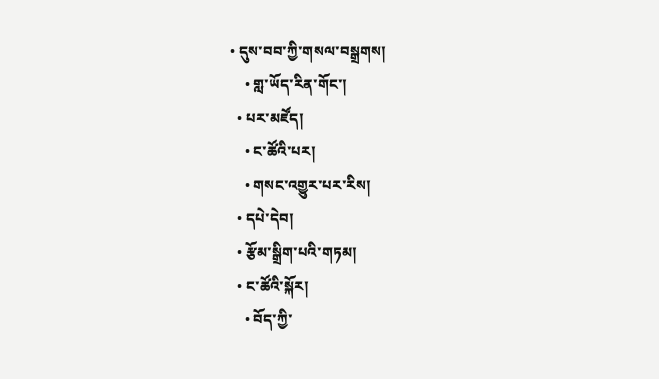• དུས་བབ་ཀྱི་གསལ་བསྒྲགས།
    • གླ་ཡོད་རིན་གོང་།
  • པར་མཛོད།
    • ང་ཚོའི་པར།
    • གསང་འགྱུར་པར་རིས།
  • དཔེ་དེབ།
  • རྩོམ་སྒྲིག་པའི་གཏམ།
  • ང་ཚོའི་སྐོར།
    • བོད་ཀྱི་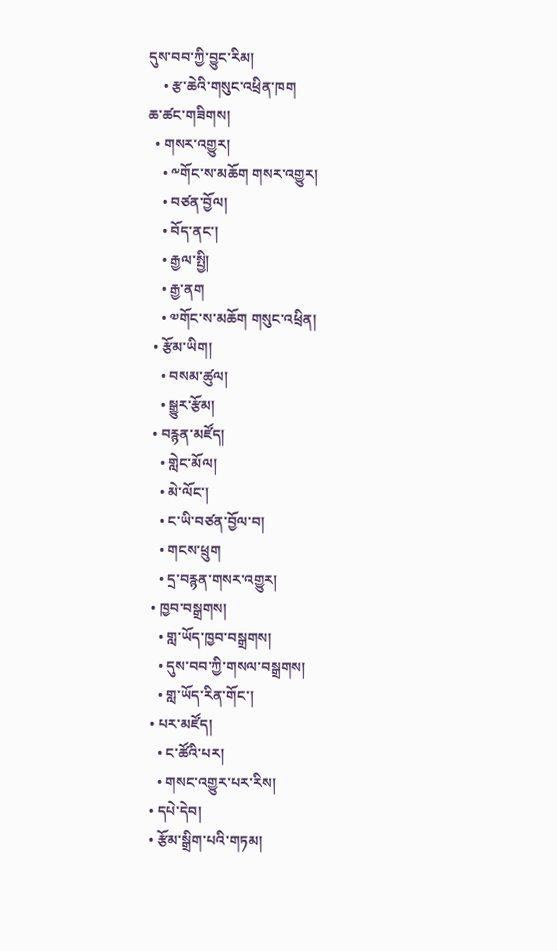དུས་བབ་ཀྱི་བྱུང་རིམ།
    • རྩ་ཆེའི་གསུང་འཕྲིན་ཁག
ཆ་ཚང་གཟིགས།
  • གསར་འགྱུར།
    • ༸གོང་ས་མཆོག གསར་འགྱུར།
    • བཙན་བྱོལ།
    • བོད་ནང་།
    • རྒྱལ་སྤྱི།
    • རྒྱ་ནག
    • ༧གོང་ས་མཆོག གསུང་འཕྲིན།
  • རྩོམ་ཡིག།
    • བསམ་ཚུལ།
    • སྒྱུར་རྩོམ།
  • བརྙན་མཛོད།
    • གླེང་མོལ།
    • མེ་ལོང་།
    • ང་ཡི་བཙན་བྱོལ་བ།
    • གངས་ཕྲུག
    • དྲ་བརྙན་གསར་འགྱུར།
  • ཁྱབ་བསྒྲགས།
    • གླ་ཡོད་ཁྱབ་བསྒྲགས།
    • དུས་བབ་ཀྱི་གསལ་བསྒྲགས།
    • གླ་ཡོད་རིན་གོང་།
  • པར་མཛོད།
    • ང་ཚོའི་པར།
    • གསང་འགྱུར་པར་རིས།
  • དཔེ་དེབ།
  • རྩོམ་སྒྲིག་པའི་གཏམ།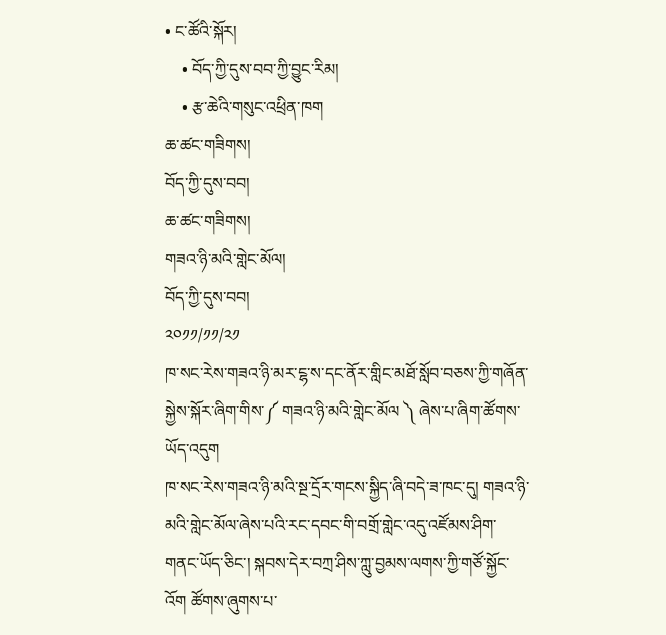• ང་ཚོའི་སྐོར།
    • བོད་ཀྱི་དུས་བབ་ཀྱི་བྱུང་རིམ།
    • རྩ་ཆེའི་གསུང་འཕྲིན་ཁག
ཆ་ཚང་གཟིགས།
བོད་ཀྱི་དུས་བབ།
ཆ་ཚང་གཟིགས།
གཟའ་ཉི་མའི་གླེང་མོལ།
བོད་ཀྱི་དུས་བབ།
༢༠༡༡/༡༡/༢༡
ཁ་སང་རེས་གཟའ་ཉི་མར་ངྷ་ས་དང་ནོར་གླིང་མཐོ་སློབ་བཅས་ཀྱི་གཞོན་སྐྱེས་སྐོར་ཞིག་གིས་༼ གཟའ་ཉི་མའི་གླེང་མོལ ༽ ཞེས་པ་ཞིག་ཚོགས་ཡོད་འདུག
ཁ་སང་རེས་གཟའ་ཉི་མའི་སྔ་དྲོར་གངས་སྐྱིད་ཞི་བདེ་ཟ་ཁང་དུ། གཟའ་ཉི་མའི་གླེང་མོལ་ཞེས་པའི་རང་དབང་གི་བགྲོ་གླེང་འདུ་འཛོམས་ཤིག་གནང་ཡོད་ཅིང་། སྐབས་དེར་བཀྲ་ཤིས་ཀླུ་བྱམས་ལགས་ཀྱི་གཙོ་སྐྱོང་འོག ཚོགས་ཞུགས་པ་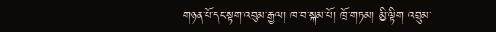གཉན་པོ་དང་སྟག་འབུམ་རྒྱལ། ཁ་བ་སྐམ་པོ། ཁྲོ་གཏམ། མྱི་ལྟིག འབྲུམ་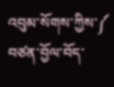འབུམ་སོགས་ཀྱིས་༼ བཙན་བྱོལ་བོད་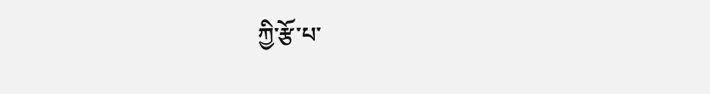ཀྱི་རྩོ་པ་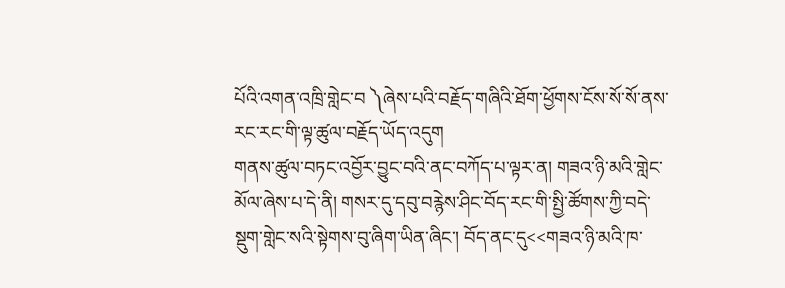པོའི་འགན་འཁྲི་གླེང་བ ༽ཞེས་པའི་བརྗོད་གཞིའི་ཐོག་ཕྱོགས་ངོས་སོ་སོ་ནས་རང་རང་གི་ལྟ་ཚུལ་བརྗོད་ཡོད་འདུག
གནས་ཚུལ་བཏང་འབྱོར་བྱུང་བའི་ནང་བཀོད་པ་ལྟར་ན། གཟའ་ཉི་མའི་གླེང་མོལ་ཞེས་པ་དེ་ནི། གསར་དུ་དབུ་བརྙེས་ཤིང་བོད་རང་གི་སྤྱི་ཚོགས་ཀྱི་བདེ་སྡུག་གླེང་སའི་སྟེགས་བུ་ཞིག་ཡིན་ཞིང་། བོད་ནང་དུ<<གཟའ་ཉི་མའི་ཁ་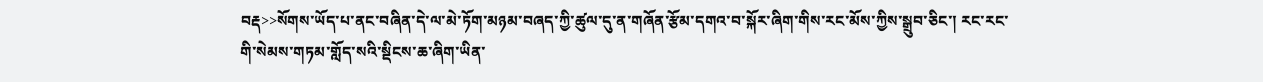བརྡ>>སོགས་ཡོད་པ་ནང་བཞིན་དེ་ལ་མེ་ཏོག་མཉམ་བཞད་ཀྱི་ཚུལ་དུ་ན་གཞོན་རྩོམ་དགའ་བ་སྐོར་ཞིག་གིས་རང་མོས་ཀྱིས་སྒྲུབ་ཅིང་། རང་རང་གི་སེམས་གཏམ་གློད་སའི་སྡིངས་ཆ་ཞིག་ཡིན་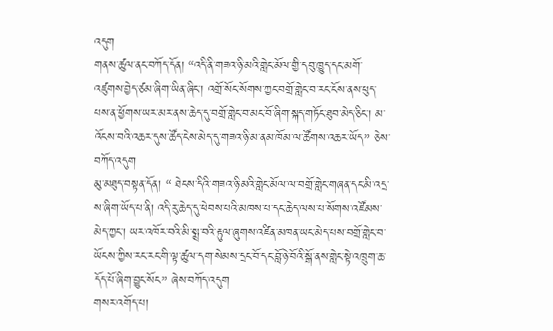འདུག
གནས་ཚུལ་ནང་བཀོད་དོན། “འདི་ནི་གཟའ་ཉི་མའི་གླེང་མོལ་གྱི་དབུ་ཁྱུད་དང་མགོ་འཛུགས་བྱེད་ཙམ་ཞིག་ཡིན་ཞིང་། འགྲོ་སོང་སོགས་ཀྱང་བགྲོ་གླེང་བ་རང་ངོས་ནས་ཕུད་པས་ན་ཕྱོགས་ཡར་མར་ནས་ཆེད་དུ་བགྲོ་གླེང་བ་མང་བོ་ཞིག་སྐད་གཏོང་ཐུབ་མེད་ཅིང་། མ་འོངས་བའི་འཆར་དུས་ཚོད་ངེས་མེད་དུ་གཟའ་ཉི་མ་ནམ་ཁོམ་ལ་ཚོགས་འཆར་ཡོད” ཅེས་བཀོད་འདུག
མུ་མཐུད་བསྟན་དོན། “ ཐེངས་དིའི་གཟའ་ཉི་མའི་གླེང་མོལ་ལ་བགྲོ་གླེང་གཞན་དང་མི་འདྲ་ས་ཞིག་ཡོད་པ་ནི། འདི་རུ་ཆེད་དུ་ཕེབས་པའི་མཁས་པ་དང་ཆེད་ལས་པ་སོགས་འཛོམས་མེད་ཀྱང་། ཡར་འཁོར་བའི་མི་སྨྲ་བའི་རྟུལ་ཞུགས་འཛིན་མཁན་ཡང་མེད་པས་བགྲོ་གླེང་བ་ཡོངས་ཀྱིས་རང་རང་གི་ལྟ་ཚུལ་དག་སེམས་དྲང་བོ་དང་བློ་ཉེ་བོའི་སྒོ་ནས་གླེང་སྟེ་འཁྲུག་ཆ་དོད་པོ་ཞིག་བྱུང་སོང” ཞེས་བཀོད་འདུག
གསར་འགོད་པ།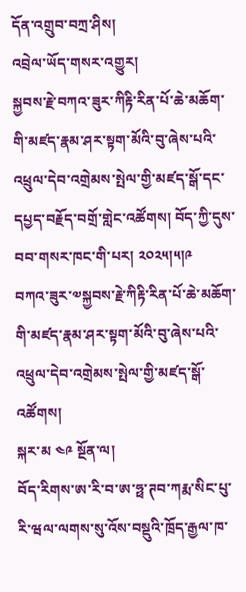དོན་འགྲུབ་བཀྲ་ཤིས།
འབྲེལ་ཡོད་གསར་འགྱུར།
སྐྱབས་རྗེ་བཀའ་ཟུར་ཀིརྟི་རིན་པོ་ཆེ་མཆོག་གི་མཛད་རྣམ་ཤར་སྟག་མོའི་བུ་ཞེས་པའི་འཕྲུལ་དེབ་འགྲེམས་སྤེལ་གྱི་མཛད་སྒོ་དང་དཔྱད་བརྗོད་བགྲོ་གླེང་འཚོགས། བོད་ཀྱི་དུས་བབ་གསར་ཁང་གི་པར། ༢༠༢༥།༥།༩
བཀའ་ཟུར་༧སྐྱབས་རྗེ་ཀིརྟི་རིན་པོ་ཆེ་མཆོག་གི་མཛད་རྣམ་ཤར་སྟག་མོའི་བུ་ཞེས་པའི་འཕྲུལ་དེབ་འགྲེམས་སྤེལ་གྱི་མཛད་སྒོ་འཚོགས།
སྐར་མ ༤༩ སྔོན་ལ།
བོད་རིགས་ཨ་རི་བ་ཨ་ཧྥ་ཊབ་ཀརྨ་སིང་པུ་རི་ཝལ་ལགས་སུ་འོས་བསྡུའི་ཁྲོད་རྒྱལ་ཁ་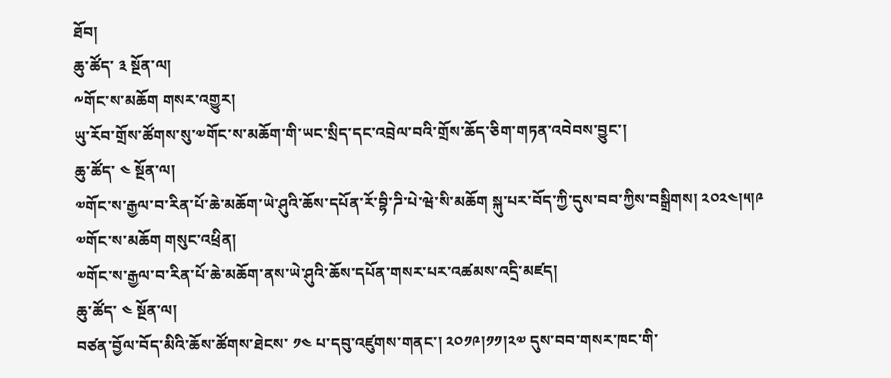ཐོབ།
ཆུ་ཚོད་ ༣ སྔོན་ལ།
༸གོང་ས་མཆོག གསར་འགྱུར།
ཡུ་རོབ་གྲོས་ཚོགས་སུ་༧གོང་ས་མཆོག་གི་ཡང་སྲིད་དང་འབྲེལ་བའི་གྲོས་ཆོད་ཅིག་གཏན་འབེབས་བྱུང་།
ཆུ་ཚོད་ ༤ སྔོན་ལ།
༧གོང་ས་རྒྱལ་བ་རིན་པོ་ཆེ་མཆོག་ཡེ་ཤུའི་ཆོས་དཔོན་རོ་བྷི་ཌི་པེ་ཝེ་སི་མཆོག སྐུ་པར་བོད་ཀྱི་དུས་བབ་ཀྱིས་བསྒྲིགས། ༢༠༢༤།༥།༩
༧གོང་ས་མཆོག གསུང་འཕྲིན།
༧གོང་ས་རྒྱལ་བ་རིན་པོ་ཆེ་མཆོག་ནས་ཡེ་ཤུའི་ཆོས་དཔོན་གསར་པར་འཚམས་འདྲི་མཛད།
ཆུ་ཚོད་ ༤ སྔོན་ལ།
བཙན་བྱོལ་བོད་མིའི་ཆོས་ཚོགས་ཐེངས་ ༡༤ པ་དབུ་འཛུགས་གནང་། ༢༠༡༩།༡༡།༢༧ དུས་བབ་གསར་ཁང་གི་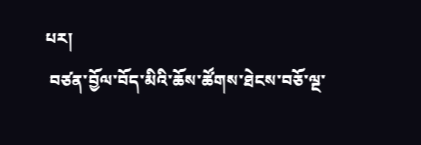པར།
 བཙན་བྱོལ་བོད་མིའི་ཆོས་ཚོགས་ཐེངས་བཅོ་ལྔ་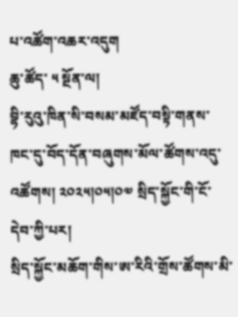པ་འཚོག་འཆར་འདུག
ཆུ་ཚོད་ ༥ སྔོན་ལ།
བྷི་རུའུ་ཁིན་སི་བསམ་མཛོད་བསྟི་གནས་ཁང་དུ་བོད་དོན་བཞུགས་མོལ་ཚོགས་འདུ་འཚོགས། ༢༠༢༥།༠༥།༠༧ སྲིད་སྐྱོང་གི་ངོ་དེབ་ཀྱི་པར།
སྲིད་སྐྱོང་མཆོག་གིས་ཨ་རིའི་གྲོས་ཚོགས་མི་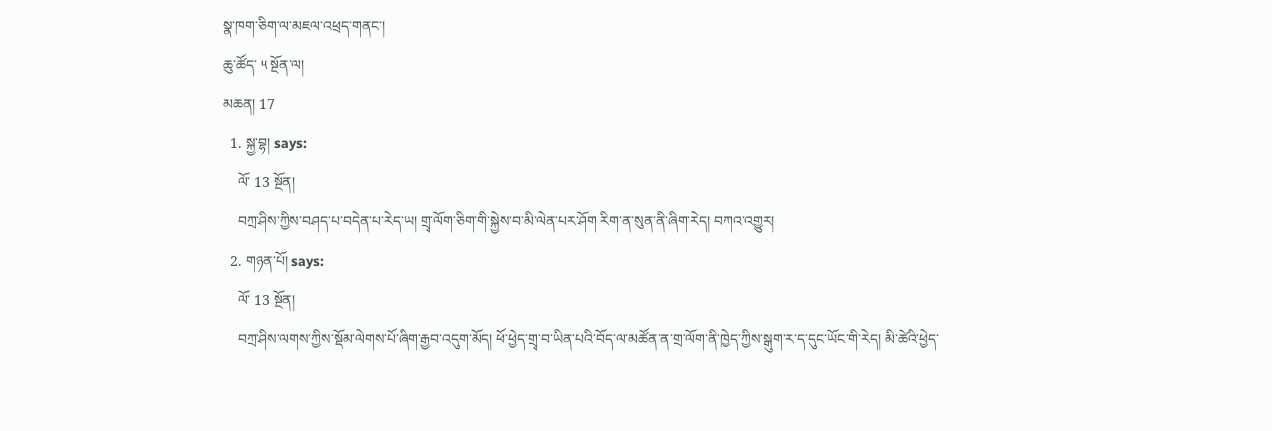སྣ་ཁག་ཅིག་ལ་མཇལ་འཕྲད་གནང་།
ཆུ་ཚོད་ ༥ སྔོན་ལ།
མཆན། 17
  1. སྐྱ་བྷ། says:
    ལོ་ 13 སྔོན།
    བཀྲ་ཤིས་ཀྱིས་བཤད་པ་བདེན་པ་རེད་ཡ། གྲྭ་ལོག་ཅིག་གི་སྐྱེས་བ་མི་ལེན་པར་ཤོག རིག་ན་སུན་ནི་ཞིག་རེད། བཀའ་འགྱུར།
  2. གཉན་པོ། says:
    ལོ་ 13 སྔོན།
    བཀྲ་ཤིས་ལགས་ཀྱིས་སྡོམ་ལེགས་པོ་ཞིག་རྒྱབ་འདུག་མོད། ཕོ་ཕྱེད་གྲྭ་བ་ཡིན་པའི་བོད་ལ་མཚོན་ན་གྲ་ལོག་ནི་ཁྱེད་ཀྱིས་སྒུག་ར་ད་དུང་ཡོང་གི་རེད། མི་ཚེའི་ཕྱེད་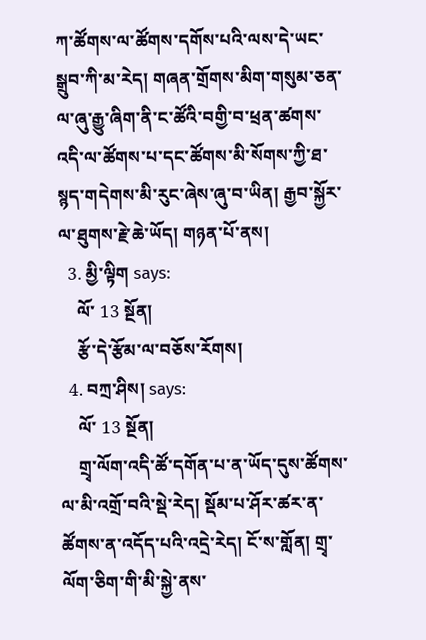ཀ་ཚོགས་ལ་ཚོགས་དགོས་པའི་ལས་དེ་ཡང་སྒྲུབ་ཀི་མ་རེད། གཞན་གྲོགས་མིག་གསུམ་ཅན་ལ་ཞུ་རྒྱུ་ཞིག་ནི་ང་ཚོའི་བགྱི་བ་ཕྲན་ཚགས་འདི་ལ་ཚོགས་པ་དང་ཚོགས་མི་སོགས་ཀྱི་ཐ་སྙད་གདེགས་མི་རུང་ཞེས་ཞུ་བ་ཡིན། རྒྱབ་སྐྱོར་ལ་ཐུགས་རྗེ་ཆེ་ཡོད། གཉན་པོ་ནས།
  3. མྱི་ལྟིག says:
    ལོ་ 13 སྔོན།
    རྩོ་དེ་རྩོམ་ལ་བཅོས་རོགས།
  4. བཀྲ་ཤིས། says:
    ལོ་ 13 སྔོན།
    གྲྭ་ལོག་འདི་ཚོ་དགོན་པ་ན་ཡོད་དུས་ཚོགས་ལ་མི་འགྲོ་བའི་སྡེ་རེད། སྡོམ་པ་ཤོར་ཚར་ན་ཚོགས་ན་འདོད་པའི་འདྲེ་རེད། ངོ་ས་གློན། གྲྭ་ལོག་ཅིག་གི་མི་སྐྱེ་ནས་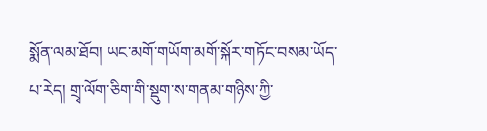སྨོན་ལམ་ཐོབ། ཡང་མགོ་གཡོག་མགོ་སྐོར་གཏོང་བསམ་ཡོད་པ་རེད། གྲྭ་ལོག་ཅིག་གི་སྡུག་ས་གནམ་གཉིས་ཀྱི་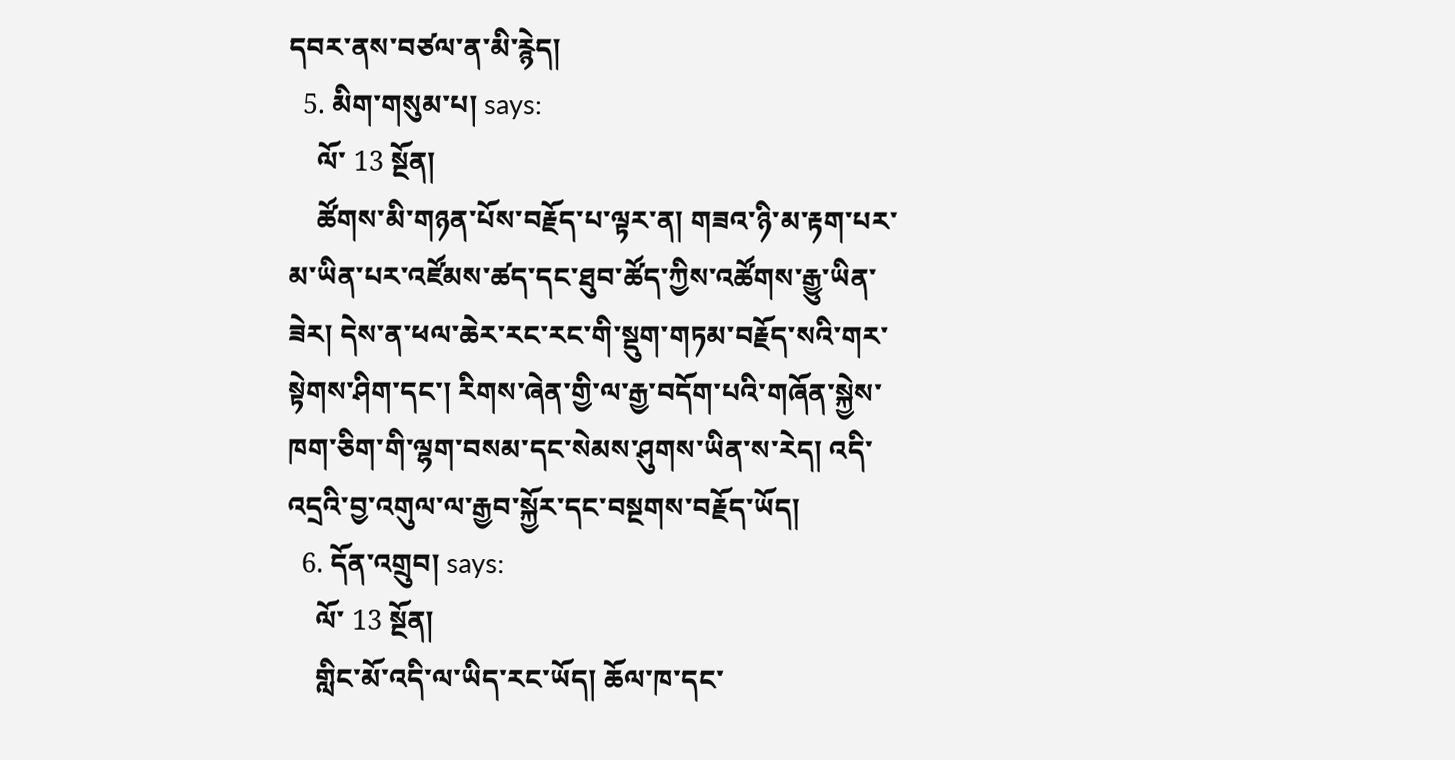དབར་ནས་བཙལ་ན་མི་རྙེད།
  5. མིག་གསུམ་པ། says:
    ལོ་ 13 སྔོན།
    ཚོགས་མི་གཉན་པོས་བརྗོད་པ་ལྟར་ན། གཟའ་ཉི་མ་རྟག་པར་མ་ཡིན་པར་འཛོམས་ཚད་དང་ཐུབ་ཚོད་ཀྱིས་འཚོགས་རྒྱུ་ཡིན་ཟེར། དེས་ན་ཕལ་ཆེར་རང་རང་གི་སྡུག་གཏམ་བརྗོད་སའི་གར་སྟེགས་ཤིག་དང་། རིགས་ཞེན་གྱི་ལ་རྒྱ་བདོག་པའི་གཞོན་སྐྱེས་ཁག་ཅིག་གི་ལྷག་བསམ་དང་སེམས་ཤུགས་ཡིན་ས་རེད། འདི་འདྲའི་བྱ་འགུལ་ལ་རྒྱབ་སྐྱོར་དང་བསྔགས་བརྗོད་ཡོད།
  6. དོན་འགྲུབ། says:
    ལོ་ 13 སྔོན།
    གླིང་མོ་འདི་ལ་ཡིད་རང་ཡོད། ཆོལ་ཁ་དང་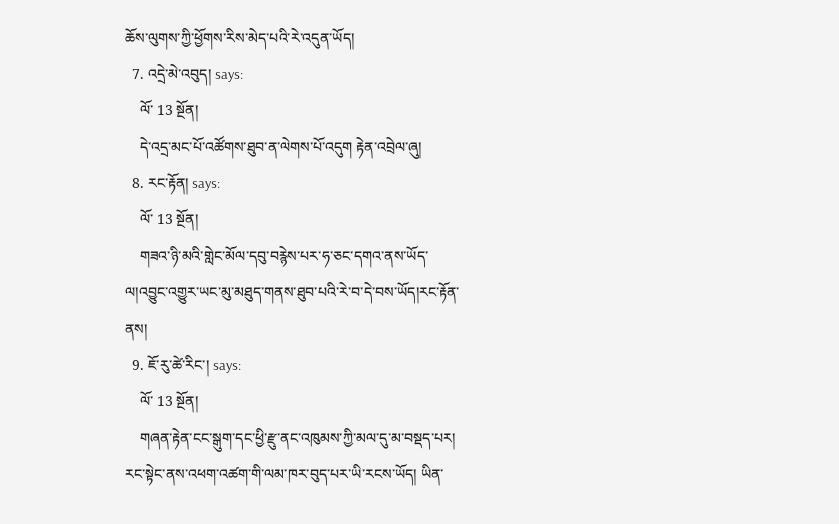ཆོས་ལུགས་ཀྱི་ཕྱོགས་རིས་མེད་པའི་རེ་འདུན་ཡོད།
  7. འདྲེ་མེ་འབུད། says:
    ལོ་ 13 སྔོན།
    དེ་འདྲ་མང་པོ་འཚོགས་ཐུབ་ན་ལེགས་པོ་འདུག རྟེན་འབྲེལ་ཞུ།
  8. རང་རྟོན། says:
    ལོ་ 13 སྔོན།
    གཟའ་ཉི་མའི་གླེང་མོལ་དབུ་བརྙེས་པར་ཧ་ཅང་དགའ་ནས་ཡོད་ལ།འབྱུང་འགྱུར་ཡང་མུ་མཐུད་གནས་ཐུབ་པའི་རེ་བ་དེ་བས་ཡོད།རང་རྟོན་ནས།
  9. ཇོ་རུ་ཚེ་རིང་། says:
    ལོ་ 13 སྔོན།
    གཞན་རྟེན་ངང་སྒུག་དང་ཕྱི་རྫུ་ནང་འཁུམས་ཀྱི་མལ་དུ་མ་བསྡད་པར། རང་སྟེང་ནས་འཕག་འཚག་གི་ལམ་ཁར་བུད་པར་ཡི་རངས་ཡོད། ཡིན་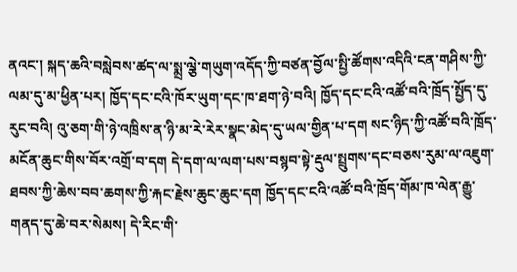ནའང་། སྐད་ཆའི་བསླེབས་ཚད་ལ་སྨྲ་ལྕེ་གཡུག་འདོད་ཀྱི་བཙན་བྱོལ་སྤྱི་ཚོགས་འདིའི་ངན་གཤིས་ཀྱི་ལམ་དུ་མ་ཕྱིན་པར། ཁྱོད་དང་ངའི་ཁོར་ཡུག་དང་ཁ་ཐག་ཉེ་བའི། ཁྱོད་དང་ངའི་འཚོ་བའི་ཁྲོད་སྤྱོད་དུ་རུང་བའི། འུ་ཅག་གི་ཉེ་འཁྲིས་ན་ཉི་མ་རེ་རེར་སྣང་མེད་དུ་ཡལ་གྱིན་པ་དག སང་ཉིད་ཀྱི་འཚོ་བའི་ཁྲོད་མངོན་ཆུང་གིས་བོར་འགྲོ་བ་དག དེ་དག་ལ་ལག་པས་བསྙབ་སྟེ་རྡུལ་སྤྲུགས་དང་བཅས་རུམ་ལ་འཇུག་ཐབས་ཀྱི་ཆེས་བབ་ཆགས་ཀྱི་རྐང་རྗེས་ཆུང་ཆུང་དག ཁྱོད་དང་ངའི་འཚོ་བའི་ཁྲོད་གོམ་ཁ་ལེན་རྒྱུ་གནད་དུ་ཆེ་བར་སེམས། དེ་རིང་གི་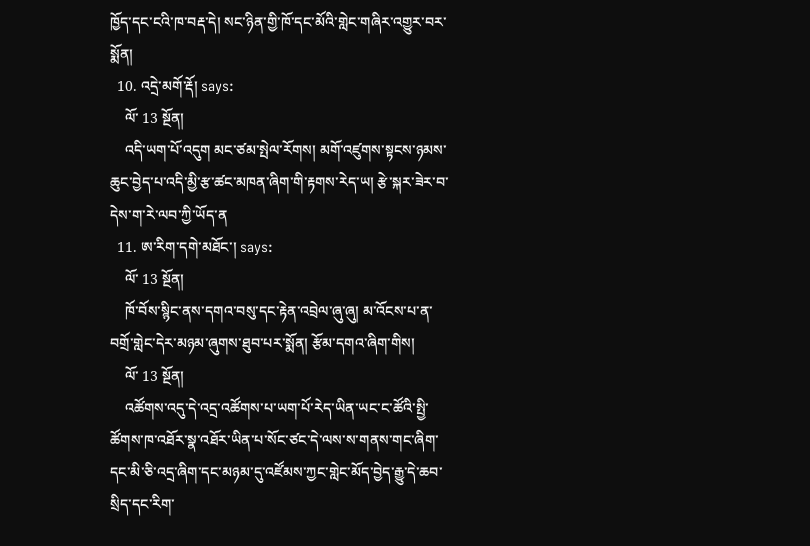ཁྱོད་དང་ངའི་ཁ་བརྡ་དེ། སང་ཉིན་གྱི་ཁོ་དང་མོའི་གླེང་གཞིར་འགྱུར་བར་སྨོན།
  10. འདྲེ་མགོ་རྡོ། says:
    ལོ་ 13 སྔོན།
    འདི་ཡག་པོ་འདུག མང་ཙམ་སྤེལ་རོགས། མགོ་འཛུགས་སྟངས་ཉམས་ཆུང་བྱེད་པ་འདི་མྱི་རྩ་ཚང་མཁན་ཞིག་གི་རྟགས་རེད་ཡ། རྩེ་སྐར་ཟེར་བ་དེས་ག་རེ་ལབ་ཀྱི་ཡོད་ན
  11. ཨ་རིག་དགེ་མཐོང་། says:
    ལོ་ 13 སྔོན།
    ཁོ་བོས་སྙིང་ནས་དགའ་བསུ་དང་རྟེན་འབྲེལ་ཞུ་ཞུ། མ་འོངས་པ་ན་བགྲོ་གླེང་དེར་མཉམ་ཞུགས་ཐུབ་པར་སྨོན། རྩོམ་དགའ་ཞིག་གིས།
    ལོ་ 13 སྔོན།
    འཚོགས་འདུ་དེ་འདྲ་འཚོགས་པ་ཡག་པོ་རེད་ཡིན་ཡང་ང་ཚོའི་སྤྱི་ཚོགས་ཁ་འཐོར་སྣ་འཐོར་ཡིན་པ་སོང་ཙང་དེ་ལས་ས་གནས་གང་ཞིག་དང་མི་ཅི་འདྲ་ཞིག་དང་མཉམ་དུ་འཛོམས་ཀྱང་གླེང་མོད་བྱེད་རྒྱུ་དེ་ཆབ་སྲིད་དང་རིག་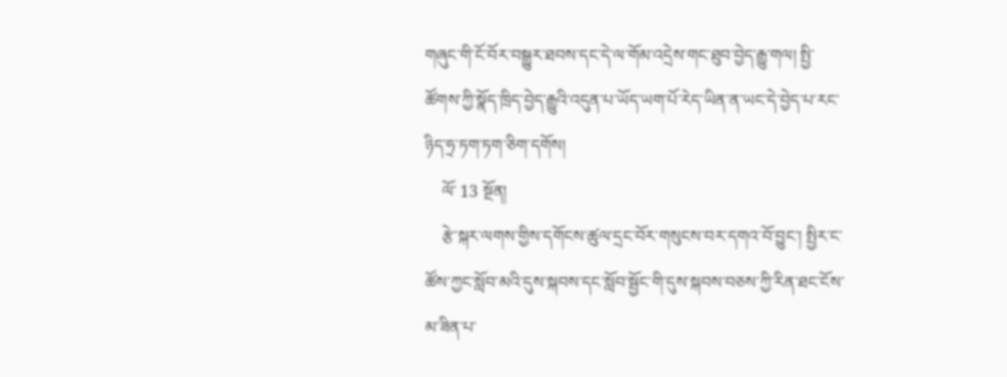གཞུང་གི་ངོ་བོར་བསྒྱུར་ཐབས་དང་དེ་ལ་གོམ་འདྲེས་གང་ཐུབ་བྱེད་རྒྱུ་གལ། སྤྱི་ཚོགས་ཀྱི་སྣོད་ཁྲིད་བྱེད་རྒྱུའི་འདུན་པ་ཡོད་ཡག་པོ་རེད་ཡིན་ན་ཡང་དེ་བྱེད་པ་རང་ཉིད་ཧྲ་ཏག་ཏག་ཅིག་དགོས།
    ལོ་ 13 སྔོན།
    རྩེ་སྐར་ལགས་གྱིས་དགོངས་ཚུལ་དྲང་བོར་གསུངས་བར་དགའ་བོ་བྱུང་། སྤྱིར་ང་ཚོས་ཀྱང་སློབ་མའི་དུས་སྐབས་དང་སློབ་སྦྱོང་གི་དུས་སྐབས་བཅས་ཀྱི་རིན་ཐང་ངོས་མ་ཟིན་པ་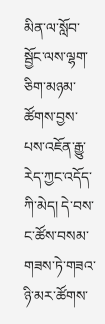མིན་ལ་སློབ་སྦྱོང་ལས་ལྷག་ཅིག་མཉམ་ཚོགས་བྱས་པས་འཇོན་རྒྱུ་རེད་ཀྱང་འདོད་ཀི་མེད། དེ་བས་ང་ཚོས་བསམ་གཟས་ཏེ་གཟའ་ཉི་མར་ཚོགས་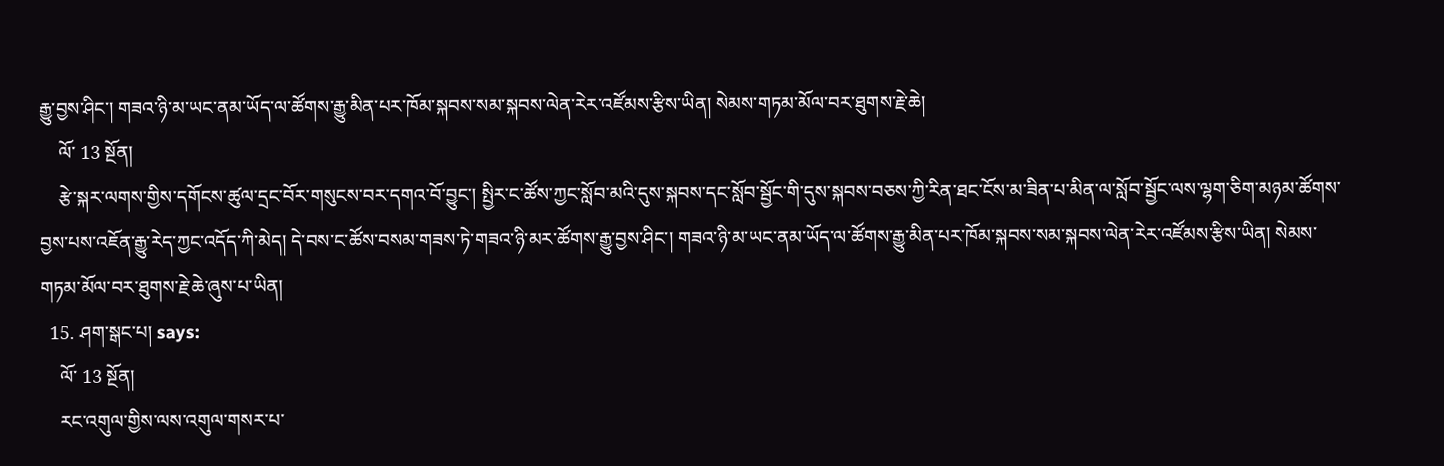རྒྱུ་བྱས་ཤིང་། གཟའ་ཉི་མ་ཡང་ནམ་ཡོད་ལ་ཚོགས་རྒྱུ་མིན་པར་ཁོམ་སྐབས་སམ་སྐབས་ལེན་རེར་འཛོམས་རྩིས་ཡིན། སེམས་གཏམ་མོལ་བར་ཐུགས་རྗེ་ཆེ།
    ལོ་ 13 སྔོན།
    རྩེ་སྐར་ལགས་གྱིས་དགོངས་ཚུལ་དྲང་བོར་གསུངས་བར་དགའ་བོ་བྱུང་། སྤྱིར་ང་ཚོས་ཀྱང་སློབ་མའི་དུས་སྐབས་དང་སློབ་སྦྱོང་གི་དུས་སྐབས་བཅས་ཀྱི་རིན་ཐང་ངོས་མ་ཟིན་པ་མིན་ལ་སློབ་སྦྱོང་ལས་ལྷག་ཅིག་མཉམ་ཚོགས་བྱས་པས་འཇོན་རྒྱུ་རེད་ཀྱང་འདོད་ཀི་མེད། དེ་བས་ང་ཚོས་བསམ་གཟས་ཏེ་གཟའ་ཉི་མར་ཚོགས་རྒྱུ་བྱས་ཤིང་། གཟའ་ཉི་མ་ཡང་ནམ་ཡོད་ལ་ཚོགས་རྒྱུ་མིན་པར་ཁོམ་སྐབས་སམ་སྐབས་ལེན་རེར་འཛོམས་རྩིས་ཡིན། སེམས་གཏམ་མོལ་བར་ཐུགས་རྗེ་ཆེ་ཞུས་པ་ཡིན།
  15. ཤག་སྒང་པ། says:
    ལོ་ 13 སྔོན།
    རང་འགུལ་གྱིས་ལས་འགུལ་གསར་པ་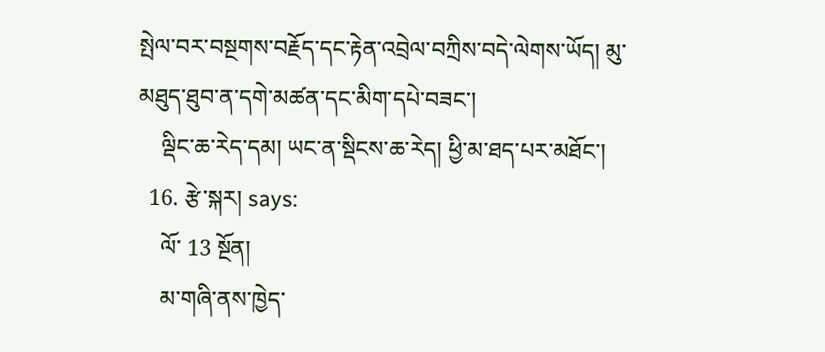སྤེལ་བར་བསྔགས་བརྗོད་དང་རྟེན་འབྲེལ་བཀྲིས་བདེ་ལེགས་ཡོད། མུ་མཐུད་ཐུབ་ན་དགེ་མཚན་དང་མིག་དཔེ་བཟང་།
    ལྡིང་ཆ་རེད་དམ། ཡང་ན་སྡིངས་ཆ་རེད། ཕྱི་མ་ཐད་པར་མཐོང་།
  16. རྩེ་སྐར། says:
    ལོ་ 13 སྔོན།
    མ་གཞི་ནས་ཁྱེད་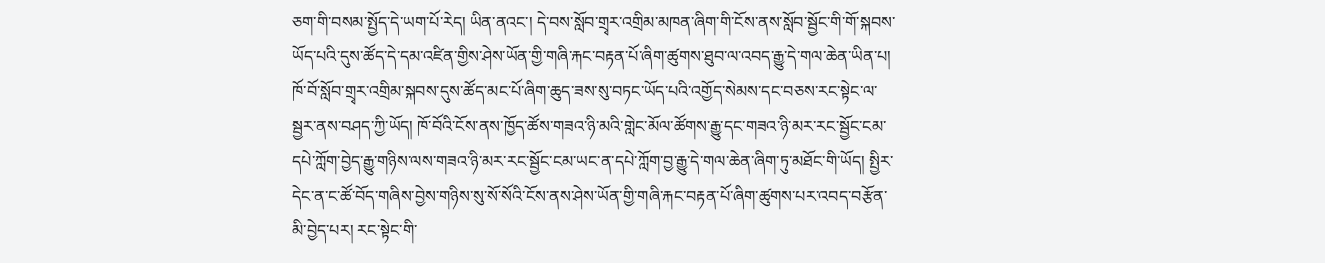ཅག་གི་བསམ་སྤྱོད་དེ་ཡག་པོ་རེད། ཡིན་ནའང་། དེ་བས་སློབ་གྲྭར་འགྲིམ་མཁན་ཞིག་གི་ངོས་ནས་སློབ་སྦྱོང་གི་གོ་སྐབས་ཡོད་པའི་དུས་ཚོད་དེ་དམ་འཛིན་གྱིས་ཤེས་ཡོན་གྱི་གཞི་རྐང་བརྟན་པོ་ཞིག་ཚུགས་ཐུབ་ལ་འབད་རྒྱུ་དེ་གལ་ཆེན་ཡིན་པ། ཁོ་བོ་སློབ་གྲྭར་འགྲིམ་སྐབས་དུས་ཚོད་མང་པོ་ཞིག་ཆུད་ཟས་སུ་བཏང་ཡོད་པའི་འགྱོད་སེམས་དང་བཅས་རང་སྟེང་ལ་སྦྱར་ནས་བཤད་ཀྱི་ཡོད། ཁོ་བོའི་ངོས་ནས་ཁྱོད་ཚོས་གཟའ་ཉི་མའི་གླེང་མོལ་ཚོགས་རྒྱུ་དང་གཟའ་ཉི་མར་རང་སྦྱོང་ངམ་དཔེ་ཀློག་བྱེད་རྒྱུ་གཉིས་ལས་གཟའ་ཉི་མར་རང་སྦྱོང་ངམ་ཡང་ན་དཔེ་ཀློག་བྱ་རྒྱུ་དེ་གལ་ཆེན་ཞིག་ཏུ་མཐོང་གི་ཡོད། སྤྱིར་དེང་ན་ང་ཚོ་བོད་གཞིས་བྱེས་གཉིས་སུ་སོ་སོའི་ངོས་ནས་ཤེས་ཡོན་གྱི་གཞི་རྐང་བརྟན་པོ་ཞིག་ཚུགས་པར་འབད་བརྩོན་མི་བྱེད་པར། རང་སྟེང་གི་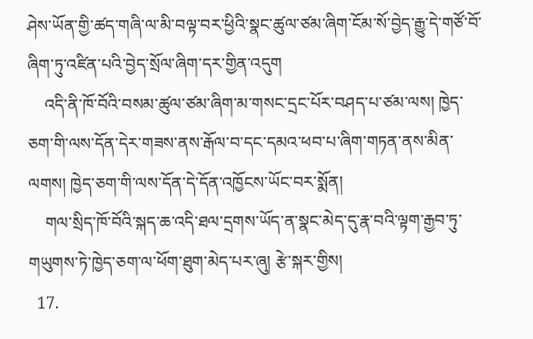ཤེས་ཡོན་གྱི་ཚད་གཞི་ལ་མི་བལྟ་བར་ཕྱིའི་སྣང་ཚུལ་ཙམ་ཞིག་ངོམ་སོ་བྱེད་རྒྱུ་དེ་གཙོ་བོ་ཞིག་ཏུ་འཛིན་པའི་བྱེད་སྲོལ་ཞིག་དར་གྱིན་འདུག
    འདི་ནི་ཁོ་བོའི་བསམ་ཚུལ་ཙམ་ཞིག་མ་གསང་དྲང་པོར་བཤད་པ་ཙམ་ལས། ཁྱེད་ཅག་གི་ལས་དོན་དེར་གཟས་ནས་རྒོལ་བ་དང་དམའ་ཕབ་པ་ཞིག་གཏན་ནས་མིན་ལགས། ཁྱེད་ཅག་གི་ལས་དོན་དེ་དོན་འཁྱོངས་ཡོང་བར་སྨོན།
    གལ་སྲིད་ཁོ་བོའི་སྐད་ཆ་འདི་ཐལ་དྲགས་ཡོད་ན་སྣང་མེད་དུ་རྣ་བའི་ལྟག་རྒྱབ་ཏུ་གཡུགས་ཏེ་ཁྱེད་ཅག་ལ་ཕོག་ཐུག་མེད་པར་ཞུ། རྩེ་སྐར་གྱིས།
  17.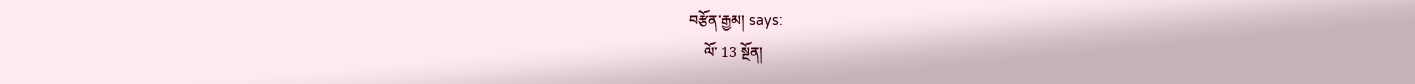བརྩོན་རྒྱམ། says:
    ལོ་ 13 སྔོན།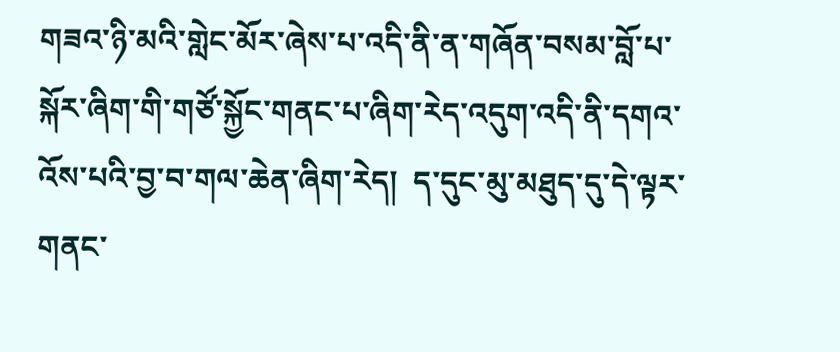གཟའ་ཉི་མའི་གླེང་མོར་ཞེས་པ་འདི་ནི་ན་གཞོན་བསམ་བློ་པ་སྐོར་ཞིག་གི་གཙོ་སྐྱོང་གནང་པ་ཞིག་རེད་འདུག་འདི་ནི་དགའ་འོས་པའི་བྱ་བ་གལ་ཆེན་ཞིག་རེད།  ད་དུང་མུ་མཐུད་དུ་དེ་ལྟར་གནང་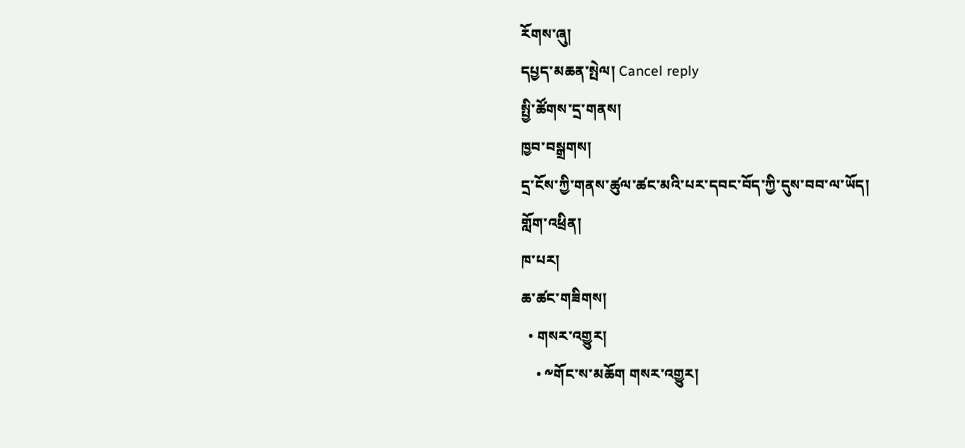རོགས་ཞུ།
དཔྱད་མཆན་སྤེལ། Cancel reply
སྤྱི་ཚོགས་དྲ་གནས།
ཁྱབ་བསྒྲགས།
དྲ་ངོས་ཀྱི་གནས་ཚུལ་ཚང་མའི་པར་དབང་བོད་ཀྱི་དུས་བབ་ལ་ཡོད།
གློག་འཕྲིན།
ཁ་པར།
ཆ་ཚང་གཟིགས།
  • གསར་འགྱུར།
    • ༸གོང་ས་མཆོག གསར་འགྱུར།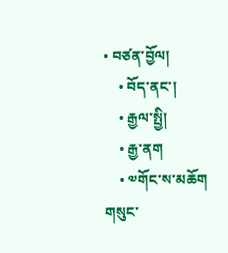• བཙན་བྱོལ།
    • བོད་ནང་།
    • རྒྱལ་སྤྱི།
    • རྒྱ་ནག
    • ༧གོང་ས་མཆོག གསུང་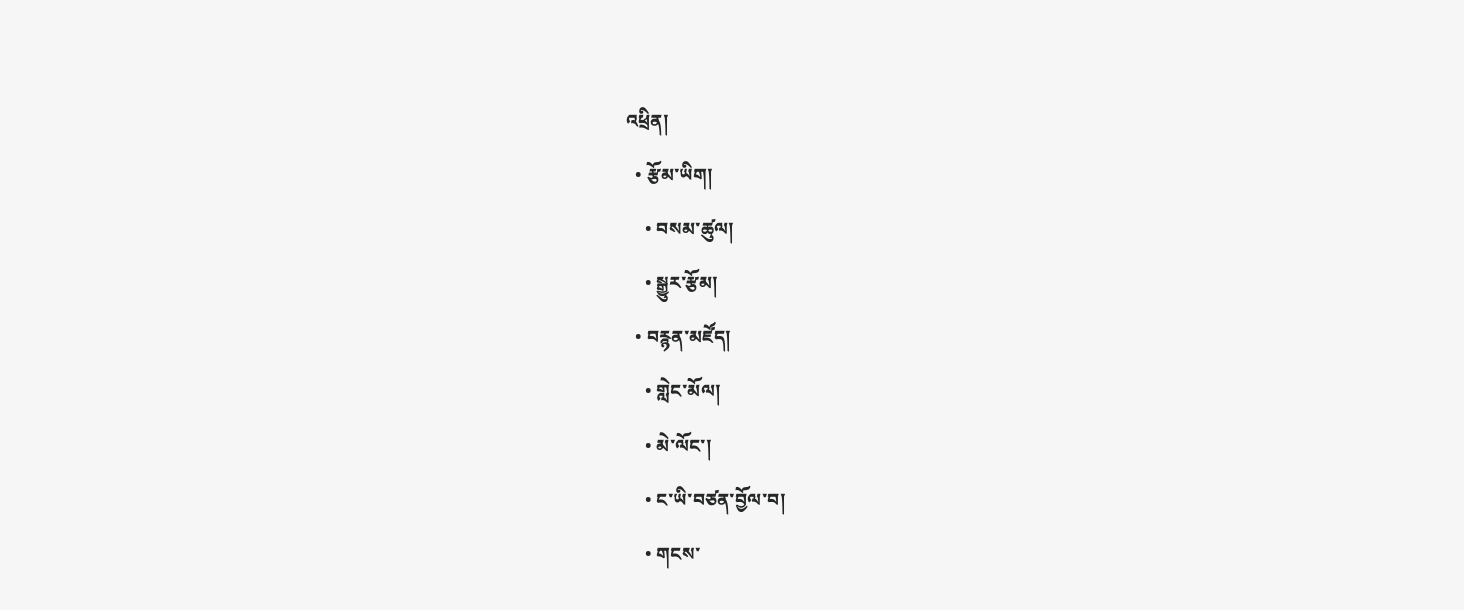འཕྲིན།
  • རྩོམ་ཡིག།
    • བསམ་ཚུལ།
    • སྒྱུར་རྩོམ།
  • བརྙན་མཛོད།
    • གླེང་མོལ།
    • མེ་ལོང་།
    • ང་ཡི་བཙན་བྱོལ་བ།
    • གངས་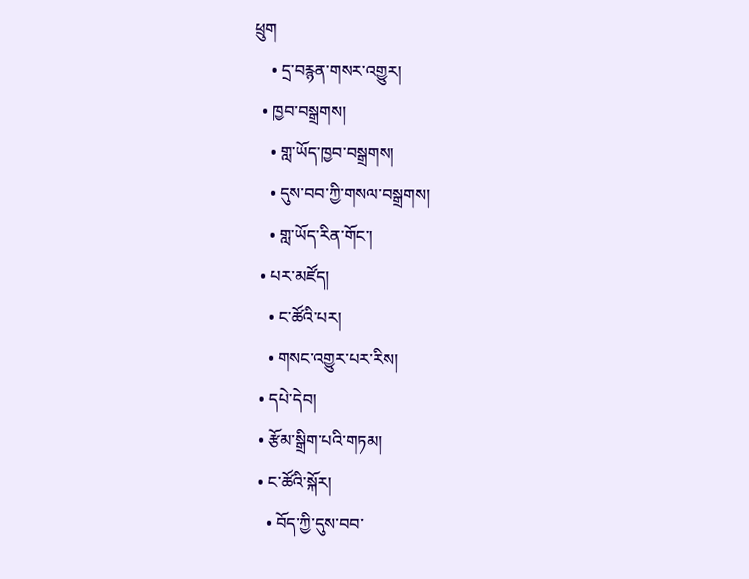ཕྲུག
    • དྲ་བརྙན་གསར་འགྱུར།
  • ཁྱབ་བསྒྲགས།
    • གླ་ཡོད་ཁྱབ་བསྒྲགས།
    • དུས་བབ་ཀྱི་གསལ་བསྒྲགས།
    • གླ་ཡོད་རིན་གོང་།
  • པར་མཛོད།
    • ང་ཚོའི་པར།
    • གསང་འགྱུར་པར་རིས།
  • དཔེ་དེབ།
  • རྩོམ་སྒྲིག་པའི་གཏམ།
  • ང་ཚོའི་སྐོར།
    • བོད་ཀྱི་དུས་བབ་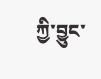ཀྱི་བྱུང་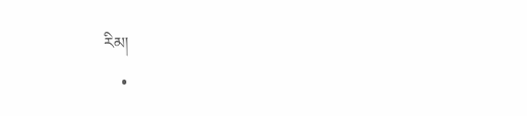རིམ།
    •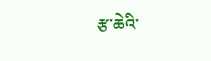རྩ་ཆེའི་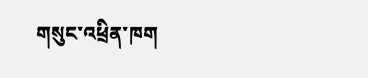གསུང་འཕྲིན་ཁག